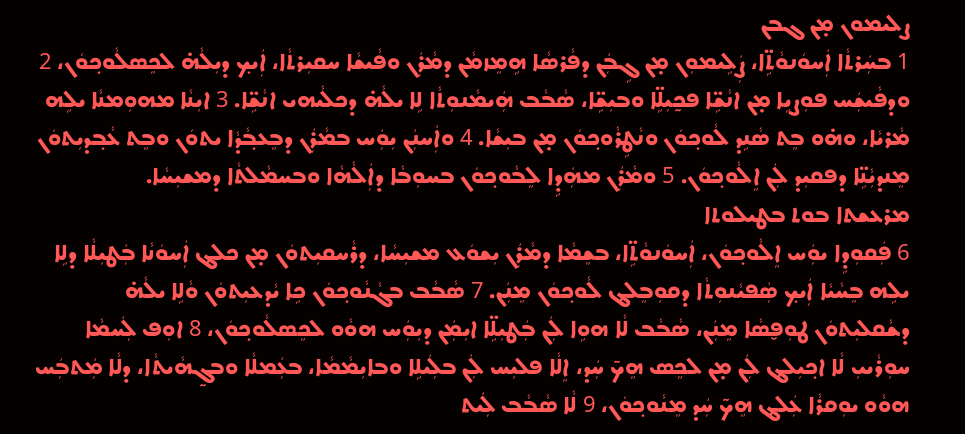ܨܠܝܡܘܢ ܡ̣ܢ ܓܒܢ
1 ܒܚܲܪܬܵܐ ܐܲܚܘܿܢܘܵܬܹ̈ܐ، ܨܲܠܹܝܡܘܼܢ ܡ̣ܢ ܓܹܒܲܢ ܕܦܵܪܣܵܐ ܗܹܡܸܙܡܵܢ ܕܡܵܪܲܢ ܘܦܵܝܫܵܐ ܚܩܝܼܪܬܵܐ، ܐܲܝܟ݂ ܕܝܼܠܵܗ̇ ܠܟܸܣܠܵܘܟ݂ܘܿܢ، 2 ܘܕܦܵܝܫܲܚ ܦܘܼܨܝܹܐ ܡ̣ܢ ܐܢܵܫܹ̈ܐ ܦܟ̰ܝܼܠܹ̈ܐ ܘܒܝܼܫܹ̈ܐ، ܣܵܒܵܒ ܗܲܝܡܵܢܘܼܬܵܐ ܠܹܐ ܝܠܵܗ̇ ܕܟܠܵܝܗܝ ܐܢܵܫܹ̈ܐ. 3 ܐܝܼܢܵܐ ܡܗܘܼܡܢܵܐ ܝܠܹܗ ܡܵܪܝܵܐ، ܘܗ̇ܘ ܒܸܬ ܣܵܢܹܕ ܠܵܘܟ݂ܘܿܢ ܘܢܵܛܹܪܵܘܟ݂ܘܿܢ ܡ̣ܢ ܒܝܼܫܵܐ. 4 ܘܐܲܚܢܲܢ ܝܼܘܲܚ ܒܡܵܪܲܢ ܕܒܸܥܒ݂ܵܕܵܐ ܝܬܘܿܢ ܘܒܸܬ ܥܵܒ݂ܕܝܼܬܘܿܢ ܡܸܢܕܝܼܵܢܹ̈ܐ ܕܦܩܝܼܕ ܠܲܢ ܐܸܠܵܘܟ݂ܘܿܢ. 5 ܘܡܵܪܲܢ ܡܗܲܕܹܐ ܠܸܒܵܘܟ݂ܘܿܢ ܒܚܘܼܒܵܐ ܕܐܲܠܵܗܵܐ ܘܒܚܡܵܠܬܵܐ ܕܡܫܝܼܚܵܐ.
ܡܪܥܫܬܐ ܒܘܬ ܒܛܝܠܘܬܐ
6 ܦܲܩܘܼܕܹܐ ܝܘܲܚ ܐܸܠܵܘܟ݂ܘܿܢ، ܐܲܚܘܿܢܘܵܬܹ̈ܐ، ܒܫܸܡܵܐ ܕܡܵܪܲܢ ܝܼܫܘܿܥ ܡܫܝܼܚܵܐ، ܕܪܵܚܩܝܼܬܘܿܢ ܡ̣ܢ ܟܠܔ ܐܲܚܘܿܢܵܐ ܒܲܛܝܼܠܵܐ ܕܠܹܐ ܝܠܹܗ ܒܸܚܵܝܵܐ ܐܲܝܟ݂ ܣܲܦܝܵܢܘܼܬܵܐ ܕܩܘܼܒܸܠܔ ܠܵܘܟ݂ܘܿܢ ܡܸܢܲܢ. 7 ܣܵܒܵܒ ܒܓܵܢܵܘܟ݂ܘܿܢ ܟܹܐ ܝܵܕܥܝܼܬܘܿܢ ܘܵܠܹܐ ܝܠܵܗ̇ ܕܫܵܩܠܝܼܬܘܿܢ ܛܘܼܦ̮ܣܵܐ ܡܸܢܲܢ، ܣܵܒܵܒ ܠܵܐ ܗܘܹܐ ܠܲܢ ܒܲܛܝܼܠܹ̈ܐ ܐܝܼܡܲܢ ܕܝܼܘܲܚ ܗܘܵܘ ܠܟܸܣܠܵܘܟ݂ܘܿܢ، 8 ܐܘܼܦ ܠܲܚܡܵܐ ܚܘܼܪܵܝܝܼ ܠܵܐ ܐܟ݂ܝܼܠܔ ܠܲܢ ܡ̣ܢ ܠܟܸܣ ܗܸܟ̃ ܚܲܕ، ܐܸܠܵܐ ܦܠܝܼܚ ܠܲܢ ܒܠܲܝܠܹܐ ܘܒܐܝܼܡܵܡܵܐ، ܒܥܲܡܠܵܐ ܘܒܓ̰ܗܵܝܬܵܐ، ܕܠܵܐ ܡܲܬܒܲܚ ܗܘܵܘ ܝܘܼܩܪܵܐ ܥܲܠܔ ܗܸܟ̃ ܚܲܕ ܡܸܢܵܘܟ݂ܘܿܢ، 9 ܠܵܐ ܣܵܒܵܒ ܠܲܝܬ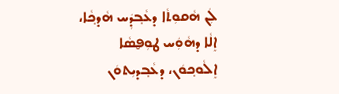ܠܲܢ ܗܵܩܘܼܬܵܐ ܕܥܵܒ݂ܕܲܚ ܗܵܕܟ݂ܵܐ، ܐܸܠܵܐ ܕܗܵܘܲܚ ܛܘܼܦ̮ܣܵܐ ܐܸܠܵܘܟ݂ܘܿܢ، ܕܥܵܒ݂ܕܝܼܬܘܿܢ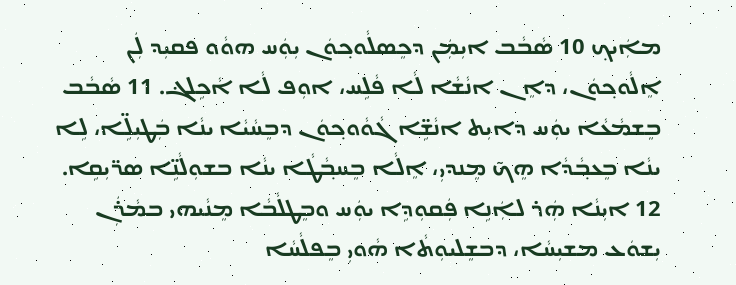ܡܐܲܝܟ݂ 10 ܣܵܒܵܒ ܐܝܼܡܲܢ ܕܟܸܣܠܵܘܟ݂ܘܿܢ ܝܼܘܲܚ ܗܘܵܘ ܦܩܝܼܕ ܠܲܢ ܐܸܠܵܘܟ݂ܘܿܢ، ܕܐܸܢ ܐܢܵܫܵܐ ܠܵܐ ܦܵܠܹܚ، ܐܘܼܦ ܠܵܐ ܐܵܟܹܠܔ. 11 ܣܵܒܵܒ ܒܸܫܡܵܥܵܐ ܝܘܲܚ ܕܐܝܼܬ ܐܢܵܫܹ̈ܐ ܓܵܘܵܘܟ݂ܘܿܢ ܕܒܸܚܵܝܵܐ ܝܢܵܐ ܒܲܛܝܼܠܹ̈ܐ، ܠܹܐ ܝܢܵܐ ܒܸܥܒ݂ܵܕܵܐ ܗܸܟ̃ ܡܸܢܕܝܼ، ܐܸܠܵܐ ܒܸܚܒ݂ܵܛܵܐ ܝܢܵܐ ܒܫܘܼܠܵܢܹ̈ܐ ܣܪ̈ܝܼܩܹܐ. 12 ܐܝܼܢܵܐ ܗܲܪ ܠܐܲܢܹܐ ܦܲܩܘܼܕܹܐ ܝܘܲܚ ܘܒܸܛܠܵܒܵܐ ܡܸܢܵܝܗܝ ܒܡܵܪܲܢ ܝܼܫܘܿܥ ܡܫܝܼܚܵܐ، ܕܒܫܸܠܝܘܼܬܵܐ ܗܵܘܝܼ ܒܸܦܠܵܚܵܐ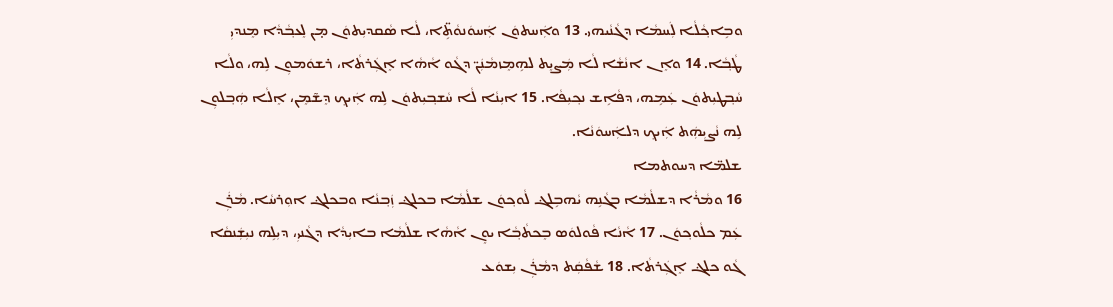ܘܒܹܐܟ݂ܵܠܵܐ ܠܲܚܡܵܐ ܕܓܵܢܵܝܗܝ. 13 ܘܐܲܚܬܘܿܢ ܐܲܚܘܿܢܘܵܬܹ̈ܐ، ܠܵܐ ܣܵܩܕܝܼܬܘܿܢ ܡ̣ܢ ܠܸܥܒ݂ܵܕܵܐ ܡܸܢܕܝܼ ܛܵܒ݂ܵܐ. 14 ܘܐܸܢ ܐܢܵܫܵܐ ܠܵܐ ܡܲܨܝܸܬ ܠܗܹܡܸܙܡܵܢܲܢ̈ ܕܓܵܘ ܐܵܗܵܐ ܐܸܓܲܪܬܵܐ، ܪܫܘܿܡܘܼܢ ܠܹܗ، ܘܠܵܐ ܚܵܒ݂ܛܝܼܬܘܿܢ ܥܲܡܹܗ، ܕܦܵܐܹܫ ܢܟ݂ܝܼܦܵܐ. 15 ܐܝܼܢܵܐ ܠܵܐ ܚܵܫܒ݂ܝܼܬܘܿܢ ܠܹܗ ܐܲܝܟ݂ ܕܸܫ̃ܡܸܢ، ܐܸܠܵܐ ܗܲܒ݂ܠܘܼܢ ܠܹܗ ܢܵܨܝܼܗܲܬ ܐܲܝܟ݂ ܕܠܐܲܚܘܿܢܵܐ.
ܫܠܡ̈ܐ ܕܚܘܬܡܐ
16 ܘܡܵܪܵܐ ܕܫܠܵܡܵܐ ܒܓܵܢܹܗ ܝܵܗܒܹܠܔ ܠܵܘܟ݂ܘܿܢ ܫܠܵܡܵܐ ܒܟܠܔ ܙܲܒ݂ܢܵܐ ܘܒܟܠܔ ܐܘܼܪܚܵܐ. ܡܵܪܲܢ ܥܲܡ ܟܠܵܘܟ݂ܘܿܢ. 17 ܐܵܢܵܐ ܦܵܘܠܘܿܣ ܒܸܟܬܵܒ݂ܵܐ ܝܘܸܢ ܐܵܗܵܐ ܫܠܵܡܵܐ ܒܐܝܼܕܵܐ ܕܓܵܢܝܼ، ܕܝܼܠܹܗ ܢܝܼܫܲܢܩܵܐ ܓܵܘ ܟܠܔ ܐܸܓܲܪܬܵܐ. 18 ܫܵܦܵܩܲܬ ܕܡܵܪܲܢ ܝܼܫܘܿܥ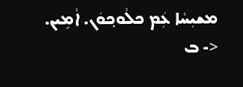ܡܫܝܼܚܵܐ ܥܲܡ ܟܠܵܘܟ݂ܘܿܢ. ܐܵܡܹܝܢ.
<- ܒ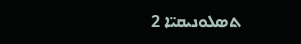ܬܣܠܘܢܝܩܝ̈ܐ 2